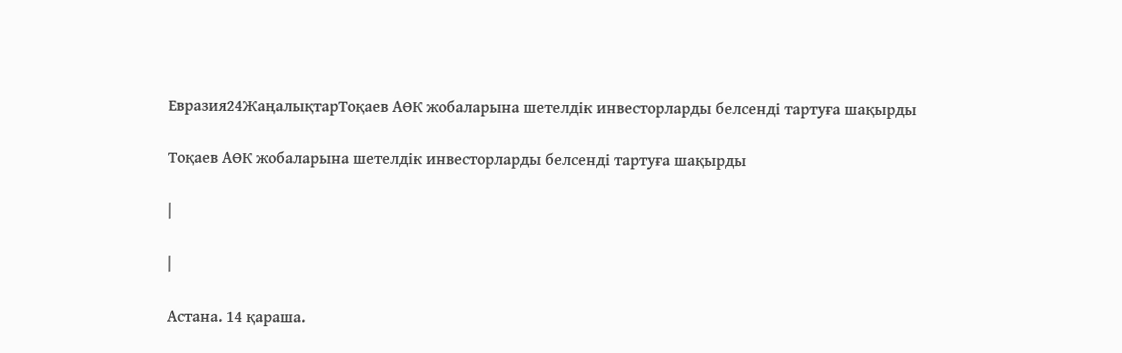Евразия24ЖаңалықтарТоқаев АӨК жобаларына шетелдік инвесторларды белсенді тартуға шақырды

Тоқаев АӨК жобаларына шетелдік инвесторларды белсенді тартуға шақырды

|

|

Астана. 14 қараша.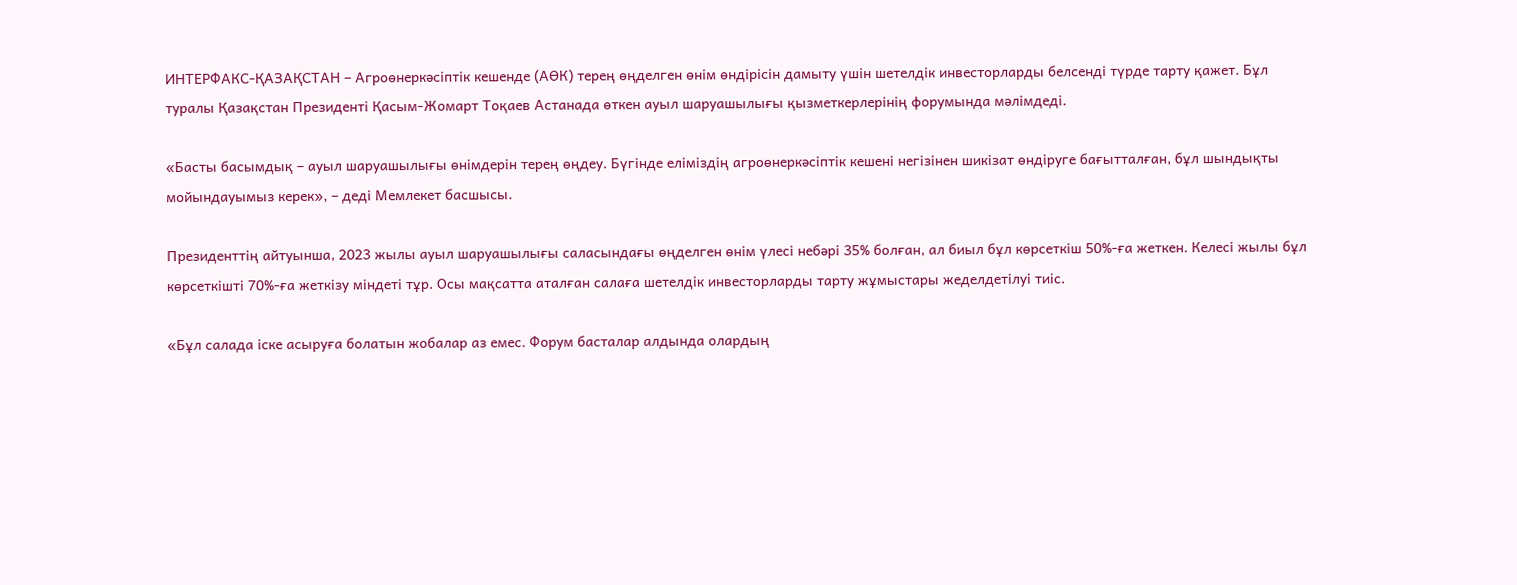ИНТЕРФАКС-ҚАЗАҚСТАН – Агроөнеркәсіптік кешенде (АӨК) терең өңделген өнім өндірісін дамыту үшін шетелдік инвесторларды белсенді түрде тарту қажет. Бұл туралы Қазақстан Президенті Қасым-Жомарт Тоқаев Астанада өткен ауыл шаруашылығы қызметкерлерінің форумында мәлімдеді.

«Басты басымдық – ауыл шаруашылығы өнімдерін терең өңдеу. Бүгінде еліміздің агроөнеркәсіптік кешені негізінен шикізат өндіруге бағытталған, бұл шындықты мойындауымыз керек», – деді Мемлекет басшысы.

Президенттің айтуынша, 2023 жылы ауыл шаруашылығы саласындағы өңделген өнім үлесі небәрі 35% болған, ал биыл бұл көрсеткіш 50%-ға жеткен. Келесі жылы бұл көрсеткішті 70%-ға жеткізу міндеті тұр. Осы мақсатта аталған салаға шетелдік инвесторларды тарту жұмыстары жеделдетілуі тиіс.

«Бұл салада іске асыруға болатын жобалар аз емес. Форум басталар алдында олардың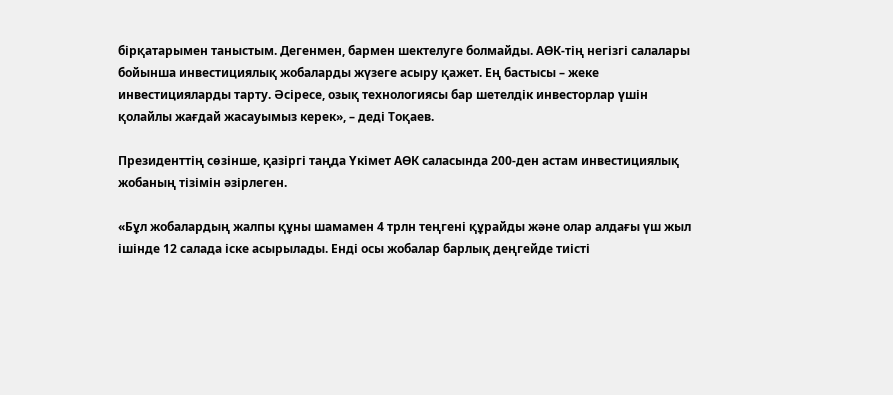бірқатарымен таныстым. Дегенмен, бармен шектелуге болмайды. АӨК-тің негізгі салалары бойынша инвестициялық жобаларды жүзеге асыру қажет. Ең бастысы – жеке инвестицияларды тарту. Әсіресе, озық технологиясы бар шетелдік инвесторлар үшін қолайлы жағдай жасауымыз керек», – деді Тоқаев.

Президенттің сөзінше, қазіргі таңда Үкімет АӨК саласында 200-ден астам инвестициялық жобаның тізімін әзірлеген.

«Бұл жобалардың жалпы құны шамамен 4 трлн теңгені құрайды және олар алдағы үш жыл ішінде 12 салада іске асырылады. Енді осы жобалар барлық деңгейде тиісті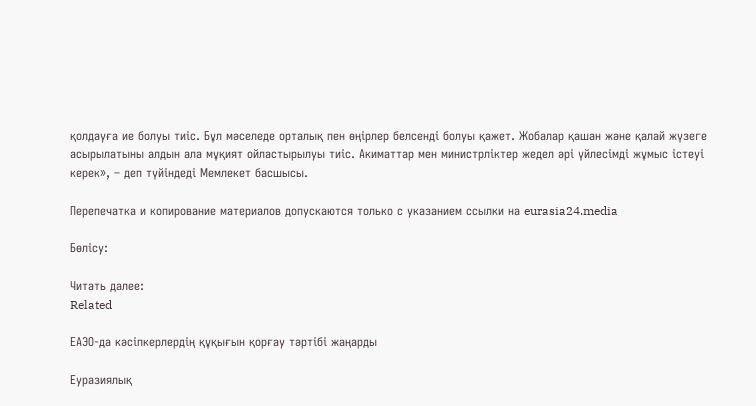қолдауға ие болуы тиіс. Бұл мәселеде орталық пен өңірлер белсенді болуы қажет. Жобалар қашан және қалай жүзеге асырылатыны алдын ала мұқият ойластырылуы тиіс. Акиматтар мен министрліктер жедел әрі үйлесімді жұмыс істеуі керек», – деп түйіндеді Мемлекет басшысы.

Перепечатка и копирование материалов допускаются только с указанием ссылки на eurasia24.media

Бөлісу:

Читать далее:
Related

ЕАЭО-да кәсіпкерлердің құқығын қорғау тәртібі жаңарды

Еуразиялық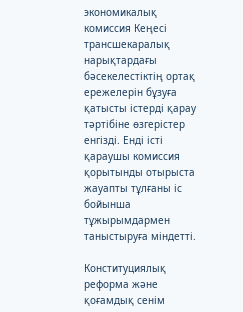экономикалық комиссия Кеңесі трансшекаралық нарықтардағы бәсекелестіктің ортақ ережелерін бұзуға қатысты істерді қарау тәртібіне өзгерістер енгізді. Енді істі қараушы комиссия қорытынды отырыста жауапты тұлғаны іс бойынша тұжырымдармен таныстыруға міндетті.

Конституциялық реформа және қоғамдық сенім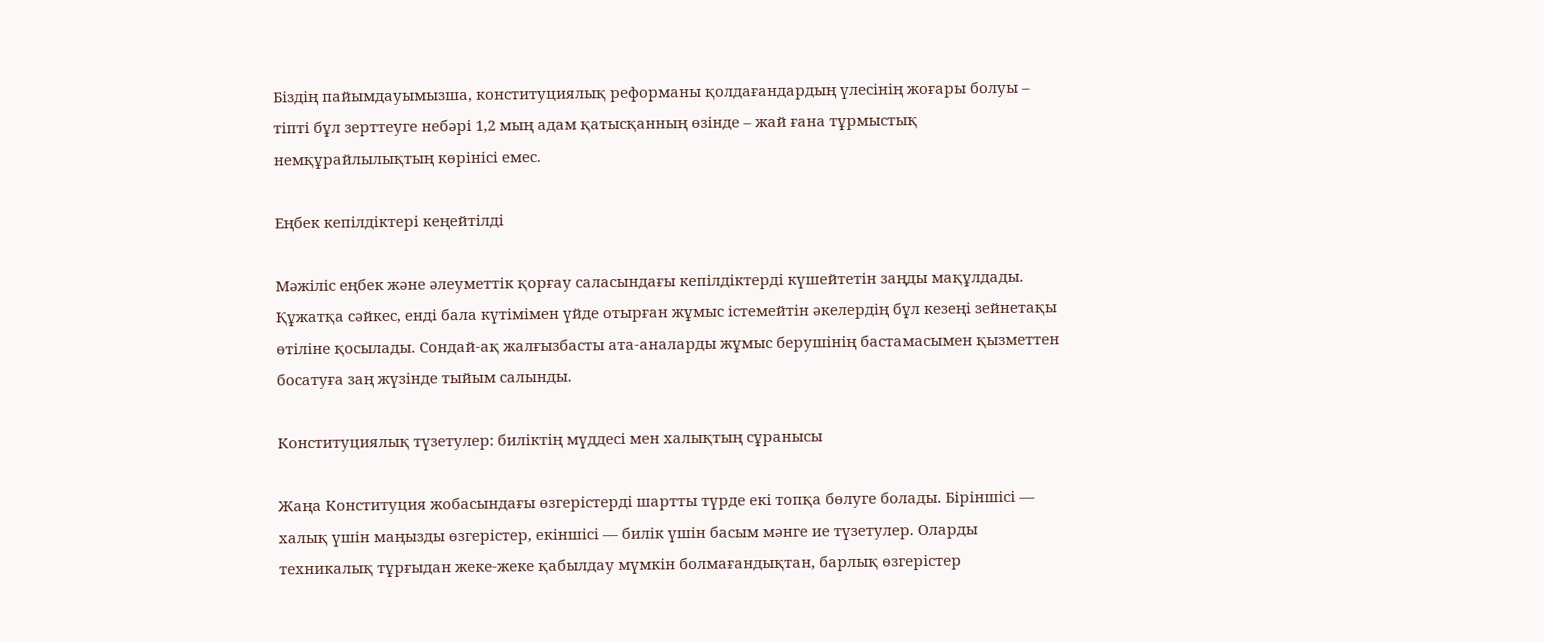Біздің пайымдауымызша, конституциялық реформаны қолдағандардың үлесінің жоғары болуы – тіпті бұл зерттеуге небәрі 1,2 мың адам қатысқанның өзінде – жай ғана тұрмыстық немқұрайлылықтың көрінісі емес.

Еңбек кепілдіктері кеңейтілді

Мәжіліс еңбек және әлеуметтік қорғау саласындағы кепілдіктерді күшейтетін заңды мақұлдады. Құжатқа сәйкес, енді бала күтімімен үйде отырған жұмыс істемейтін әкелердің бұл кезеңі зейнетақы өтіліне қосылады. Сондай-ақ жалғызбасты ата-аналарды жұмыс берушінің бастамасымен қызметтен босатуға заң жүзінде тыйым салынды.

Конституциялық түзетулер: биліктің мүддесі мен халықтың сұранысы

Жаңа Конституция жобасындағы өзгерістерді шартты түрде екі топқа бөлуге болады. Біріншісі — халық үшін маңызды өзгерістер, екіншісі — билік үшін басым мәнге ие түзетулер. Оларды техникалық тұрғыдан жеке-жеке қабылдау мүмкін болмағандықтан, барлық өзгерістер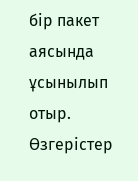бір пакет аясында ұсынылып отыр. Өзгерістер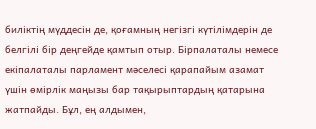биліктің мүддесін де, қоғамның негізгі күтілімдерін де белгілі бір деңгейде қамтып отыр. Бірпалаталы немесе екіпалаталы парламент мәселесі қарапайым азамат үшін өмірлік маңызы бар тақырыптардың қатарына жатпайды. Бұл, ең алдымен,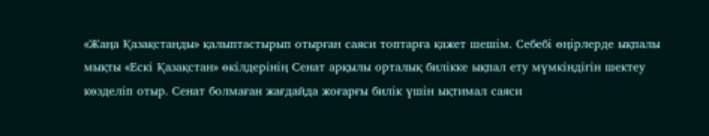«Жаңа Қазақстанды» қалыптастырып отырған саяси топтарға қажет шешім. Себебі өңірлерде ықпалы мықты «Ескі Қазақстан» өкілдерінің Сенат арқылы орталық билікке ықпал ету мүмкіндігін шектеу көзделіп отыр. Сенат болмаған жағдайда жоғарғы билік үшін ықтимал саяси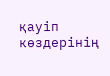қауіп көздерінің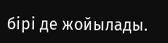бірі де жойылады.